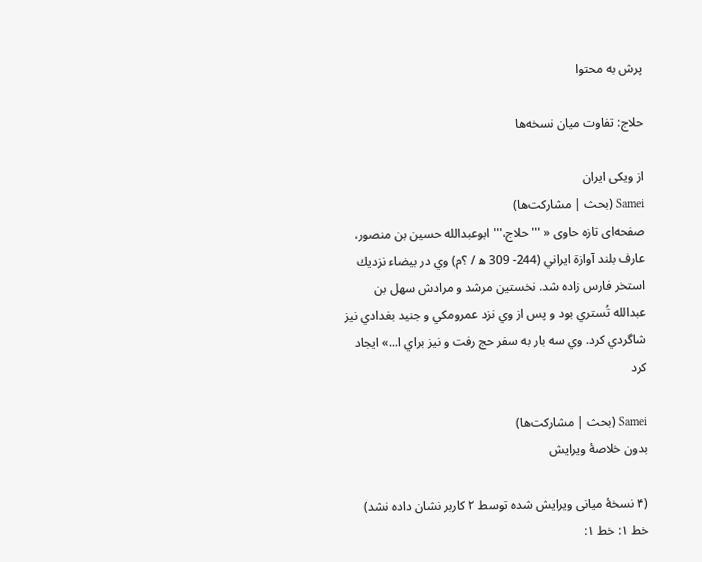پرش به محتوا

حلاج: تفاوت میان نسخه‌ها

از ویکی ایران
Samei (بحث | مشارکت‌ها)
صفحه‌ای تازه حاوی « '''حلاج،''' ابوعبدالله حسين بن منصور، عارف بلند آوازة ايراني (244- 309 ه‍ / ؟م) وي در بيضاء نزديك استخر فارس زاده شد. نخستين مرشد و مرادش سهل بن عبدالله تُستري بود و پس از وي نزد عمرومكي و جنيد بغدادي نيز شاگردي كرد. وي سه بار به سفر حج رفت و نيز براي ا...» ایجاد کرد

Samei (بحث | مشارکت‌ها)
بدون خلاصۀ ویرایش

(۴ نسخهٔ میانی ویرایش شده توسط ۲ کاربر نشان داده نشد)
خط ۱: خط ۱: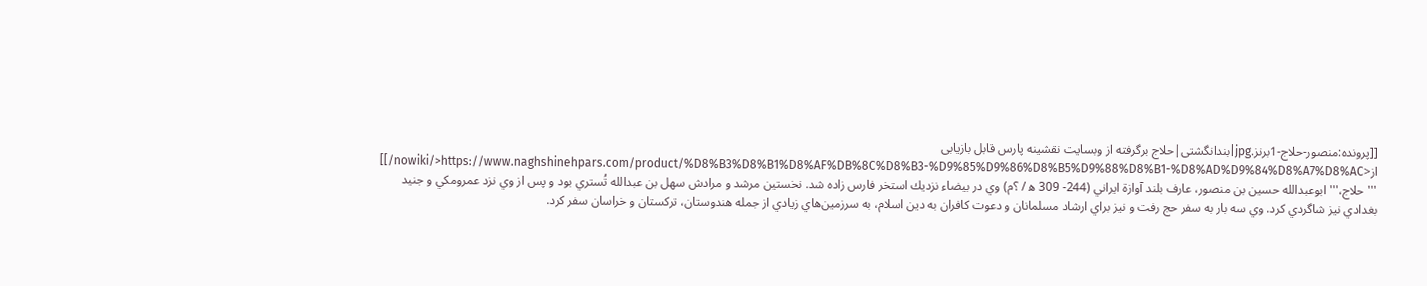[[پرونده:منصور-حلاج-1برنز.jpg|بندانگشتی|حلاج برگرفته از وبسایت نقشینه پارس قابل بازیابی از<nowiki/>https://www.naghshinehpars.com/product/%D8%B3%D8%B1%D8%AF%DB%8C%D8%B3-%D9%85%D9%86%D8%B5%D9%88%D8%B1-%D8%AD%D9%84%D8%A7%D8%AC/]]
'''حلاج،''' ابوعبدالله حسين بن منصور، عارف بلند آوازة ايراني (244- 309 ه‍ / ؟م) وي در بيضاء نزديك استخر فارس زاده شد. نخستين مرشد و مرادش سهل بن عبدالله تُستري بود و پس از وي نزد عمرومكي و جنيد بغدادي نيز شاگردي كرد. وي سه بار به سفر حج رفت و نيز براي ارشاد مسلمانان و دعوت كافران به دين اسلام، به سرزمين‌هاي زيادي از جمله هندوستان، تركستان و خراسان سفر كرد.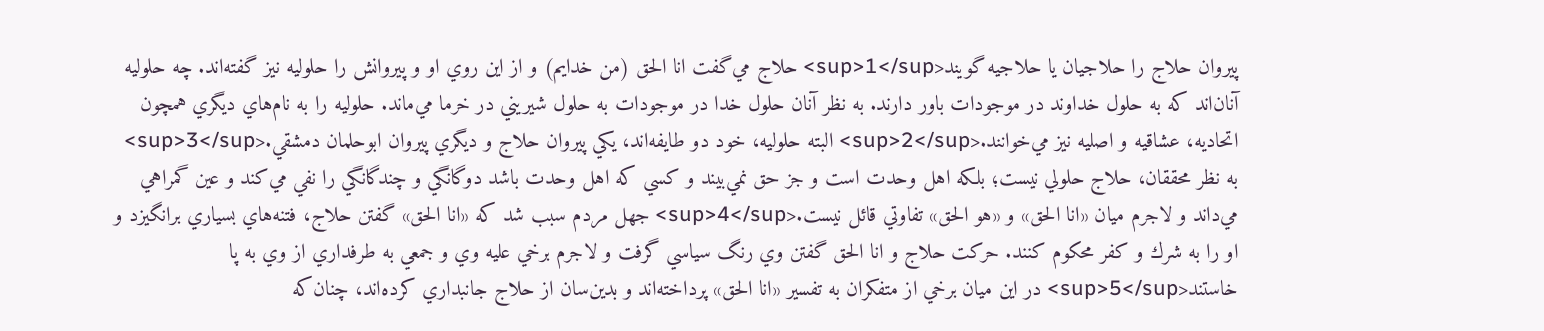پيروان حلاج را حلاجيان يا حلاجيه گويند<sup>1</sup> حلاج مي‌گفت انا الحق (من خدايم) و از اين روي او و پيروانش را حلوليه نيز گفته‌اند. چه حلوليه آنان‌اند كه به حلول خداوند در موجودات باور دارند. به نظر آنان حلول خدا در موجودات به حلول شيريني در خرما مي‌ماند. حلوليه را به نام‌هاي ديگري همچون اتحاديه، عشاقيه و اصليه نيز مي‌خوانند.<sup>2</sup> البته حلوليه، خود دو طايفه‌اند، يكي پيروان حلاج و ديگري پيروان ابوحلمان دمشقي.<sup>3</sup> به نظر محققان، حلاج حلولي نيست؛ بلكه اهل وحدت است و جز حق نمي‌بيند و كسي كه اهل وحدت باشد دوگانگي و چندگانگي را نفي مي‌كند و عين گمراهي مي‌داند و لاجرم ميان «انا الحق» و «هو الحق» تفاوتي قائل نيست.<sup>4</sup> جهل مردم سبب شد كه «انا الحق» گفتن حلاج، فتنه‌هاي بسياري برانگيزد و او را به شرك و كفر محكوم كنند. حركت حلاج و انا الحق گفتن وي رنگ سياسي گرفت و لاجرم برخي عليه وي و جمعي به طرفداري از وي به پا خاستند<sup>5</sup> در اين ميان برخي از متفكران به تفسير «انا الحق» پرداخته‌اند و بدين‌سان از حلاج جانبداري كرده‌اند، چنان‌كه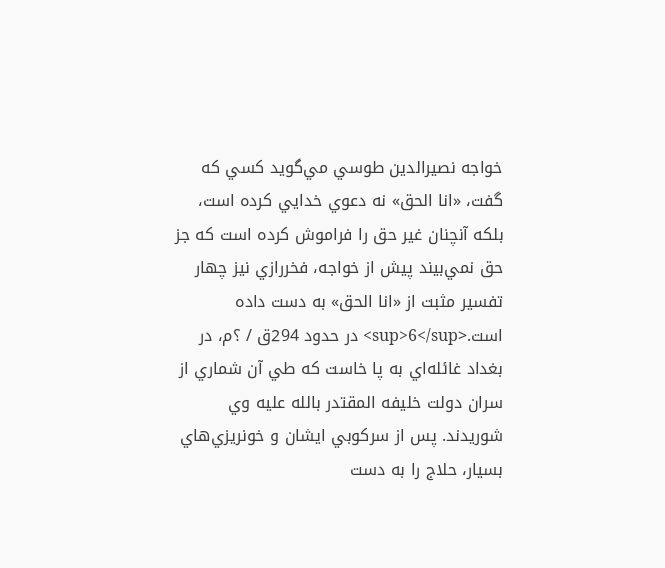خواجه نصيرالدين طوسي مي‌گويد كسي كه گفت، «انا الحق» نه دعوي خدايي كرده است، بلكه آنچنان غير حق را فراموش كرده است كه جز حق نمي‌بيند پيش از خواجه، فخررازي نيز چهار تفسير مثبت از «انا الحق» به دست داده است.<sup>6</sup> در حدود 294ق / ؟م، در بغداد غائله‌اي به پا خاست كه طي‌ آن شماري از سران دولت خليفه المقتدر بالله عليه وي شوريدند. پس از سركوبي ايشان و خونريزي‌هاي بسيار، حلاج را به دست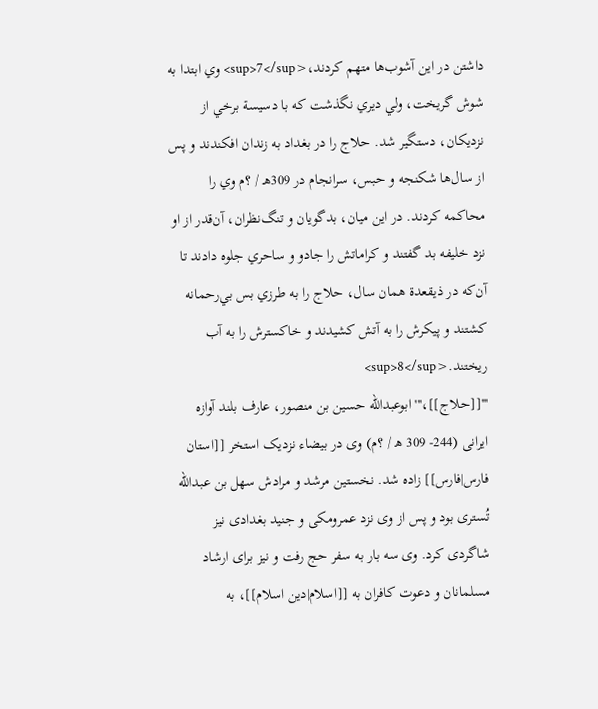داشتن در اين آشوب‌ها متهم كردند،<sup>7</sup> وي ابتدا به شوش گريخت، ولي ديري نگذشت كه با دسيسة برخي از نزديكان، دستگير شد. حلاج را در بغداد به زندان افكندند و پس از سال‌ها شكنجه و حبس، سرانجام در 309هـ / ؟م وي را محاكمه كردند. در اين ميان، بدگويان و تنگ‌نظران، آن‌قدر از او نزد خليفه بد گفتند و كراماتش را جادو و ساحري جلوه دادند تا آن‌كه در ذيقعدة همان سال، حلاج را به طرزي بس بي‌رحمانه كشتند و پيكرش را به آتش كشيدند و خاكسترش را به آب ريختند.<sup>8</sup>
'''[[حلاج]]،''' ابوعبدالله حسین بن منصور، عارف بلند آوازه ایرانی (244- 309 ه‍ / ؟م) وی در بیضاء نزدیک استخر [[استان فارس|فارس]] زاده شد. نخستین مرشد و مرادش سهل بن عبدالله تُستری بود و پس از وی نزد عمرومکی و جنید بغدادی نیز شاگردی کرد. وی سه بار به سفر حج رفت و نیز برای ارشاد مسلمانان و دعوت کافران به [[اسلام|دین اسلام]]، به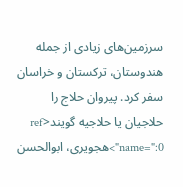سرزمین‌های زیادی از جمله هندوستان، ترکستان و خراسان سفر کرد. پیروان حلاج را حلاجیان یا حلاجیه گویند<ref name=":0">هجویری، ابوالحسن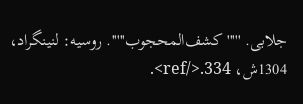جلابی. '''''کشف‌المحجوب'''''. روسیه: لنینگراد، 1304ش، 334.</ref>.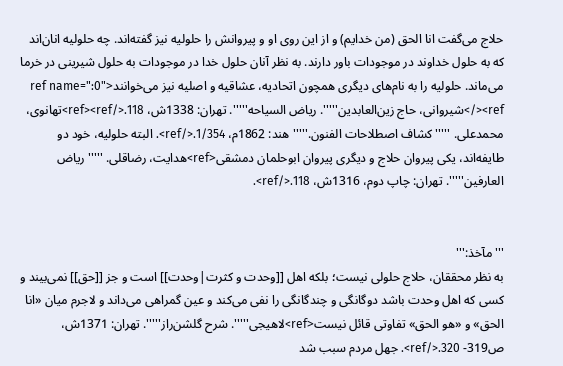حلاج می‌گفت انا الحق (من خدایم) و از این روی او و پیروانش را حلولیه نیز گفته‌اند. چه حلولیه انان‌اند که به حلول خداوند در موجودات باور دارند. به نظر آنان حلول خدا در موجودات به حلول شیرینی در خرما می‌ماند. حلولیه را به نام‌های دیگری همچون اتحادیه، عشاقیه و اصلیه نیز می‌خوانند<ref name=":0" /><ref>شیروانی، حاج زین‌العابدین'''''. ریاض السیاحه'''''. تهران: 1338ش، 118.</ref><ref>تهانوی، محمدعلی. '''''کشاف اصطلاحات الفنون.''''' هند: 1862م، 1/354.</ref>. البته حلولیه، خود دو طایفه‌اند، یکی پیروان حلاج و دیگری پیروان ابوحلمان دمشقی<ref>هدایت، رضاقلی. '''''ریاض العارفین'''''. تهران: چاپ دوم، 1316ش، 118.</ref>.


'''مآخذ:'''
به نظر محققان، حلاج حلولی نیست؛ بلکه اهل [[وحدت و کثرت|وحدت]] است و جز [[حق]] نمی‌بیند و کسی که اهل وحدت باشد دوگانگی و چندگانگی را نفی می‌کند و عین گمراهی می‌داند و لاجرم میان «انا الحق» و «هو الحق» تفاوتی قائل نیست<ref>لاهیجی'''''. شرح گلشن‌راز'''''. تهران: 1371ش، ص319- 320.</ref>. جهل مردم سبب شد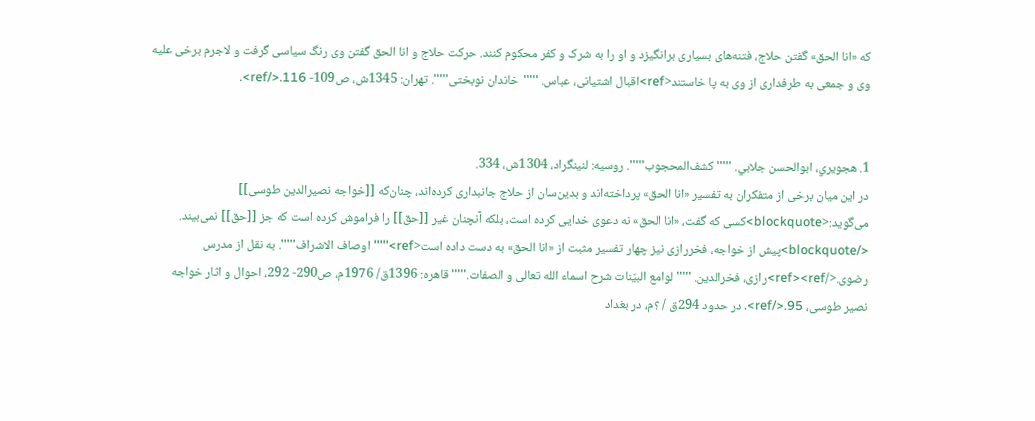که «انا الحق» گفتن حلاج، فتنه‌های بسیاری برانگیزد و او را به شرک و کفر محکوم کنند. حرکت حلاج و انا الحق گفتن وی رنگ سیاسی گرفت و لاجرم برخی علیه وی و جمعی به طرفداری از وی به پا خاستند<ref>اقبال اشتیانی، عباس. '''''خاندان نوبختی'''''. تهران: 1345ش، ص109- 116.</ref>.


1. هجويري، ابوالحسن جلابي. '''''كشف‌المحجوب'''''. روسيه: لنينگراد، 1304ش، 334.
در این میان برخی از متفکران به تفسیر «انا الحق» پرداخته‌اند و بدین‌سان از حلاج جانبداری کرده‌اند، چنان‌که [[خواجه نصیرالدین طوسی]] می‌گوید:<blockquote>کسی که گفت، «انا الحق» نه دعوی خدایی کرده است، بلکه آنچنان غیر [[حق]] را فراموش کرده است که جز [[حق]] نمی‌بیند. </blockquote>پیش از خواجه، فخررازی نیز چهار تفسیر مثبت از «انا الحق» به دست داده است<ref>'''''اوصاف الاشراف'''''. به نقل از مدرس رضوی.</ref><ref>رازی، فخرالدین. '''''لوامع البیّنات شرح اسماء الله تعالی و الصفات.''''' قاهره: 1396ق/ 1976م، ص290- 292، احوال و اثار خواجه نصیر طوسی، 95.</ref>. در حدود 294ق / ؟م، در بغداد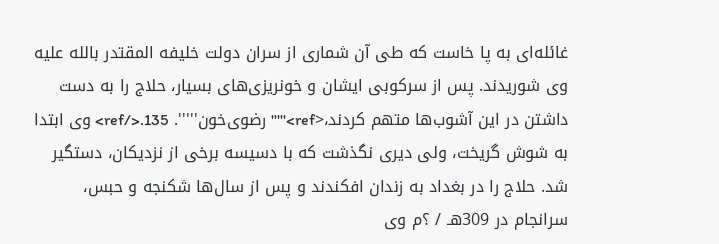غائله‌ای به پا خاست که طی‌ آن شماری از سران دولت خلیفه المقتدر بالله علیه وی شوریدند. پس از سرکوبی ایشان و خونریزی‌های بسیار، حلاج را به دست داشتن در این آشوب‌ها متهم کردند،<ref>'''''رضوی‌خون'''''. 135.</ref> وی ابتدا به شوش گریخت، ولی دیری نگذشت که با دسیسه برخی از نزدیکان، دستگیر شد. حلاج را در بغداد به زندان افکندند و پس از سال‌ها شکنجه و حبس، سرانجام در 309هـ / ؟م وی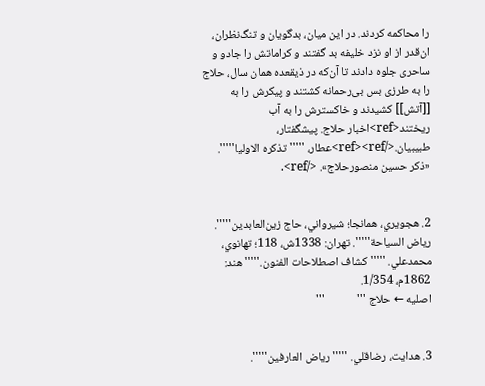را محاکمه کردند. در این میان، بدگویان و تنگ‌نظران، ان‌قدر از او نزد خلیفه بد گفتند و کراماتش را جادو و ساحری جلوه دادند تا آن‌که در ذیقعده همان سال، حلاج را به طرزی بس بی‌رحمانه کشتند و پیکرش را به [[آتش]] کشیدند و خاکسترش را به آب ریختند<ref>اخبار حلاج. پیشگفتار، طبیبیان.</ref><ref>عطار، '''''تذکره الاولیا'''''. «ذکر حسین منصورحلاج». </ref>.


2. هجويري، همانجا؛ شيرواني، حاج زين‌العابدين'''''. رياض السياحة'''''. تهران: 1338ش، 118؛ تهانوي، محمدعلي. '''''كشاف اصطلاحات الفنون.''''' هند: 1862م، 1/354.
اصلیه ← حلاج '''            '''


3. هدايت، رضاقلي. '''''رياض العارفين'''''.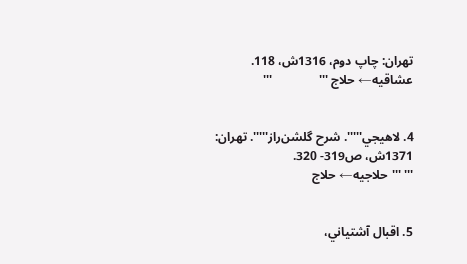تهران: چاپ دوم، 1316ش، 118.
عشاقیه← حلاج '''               '''


4. لاهيجي'''''. شرح گلشن‌راز'''''. تهران: 1371ش، ص319- 320.
''' '''حلاجیه← حلاج


5. اقبال آشتياني،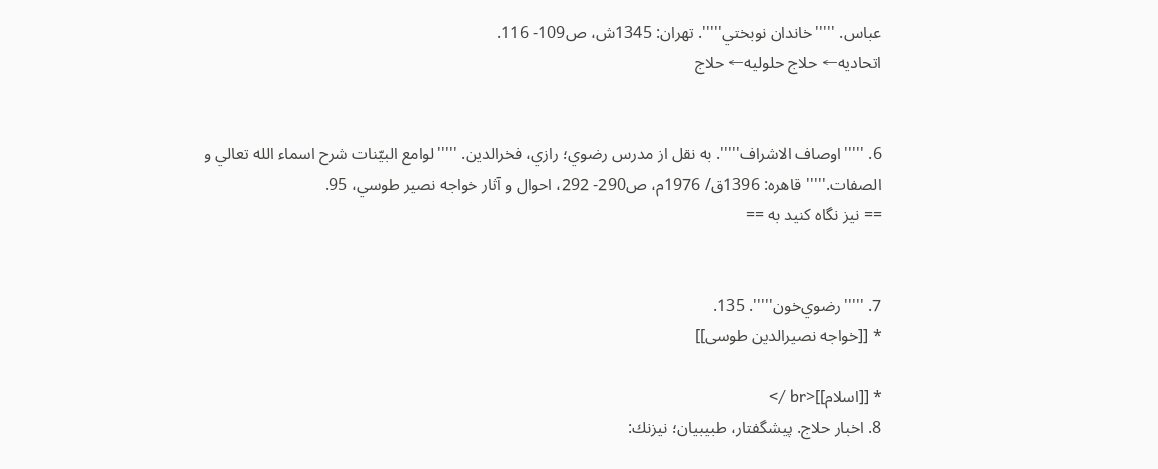عباس. '''''خاندان نوبختي'''''. تهران: 1345ش، ص109- 116.
اتحادیه← حلاج حلولیه← حلاج


6. '''''اوصاف الاشراف'''''. به نقل از مدرس رضوي؛ رازي، فخرالدين. '''''لوامع البيّنات شرح اسماء الله تعالي و الصفات.''''' قاهره: 1396ق/ 1976م، ص290- 292، احوال و آثار خواجه نصير طوسي، 95.
== نیز نگاه کنید به ==


7. '''''رضوي‌خون'''''. 135.
* [[خواجه نصیرالدین طوسی]]

* [[اسلام]]<br />
8. اخبار حلاج. پيشگفتار، طبيبيان؛ نيزنك: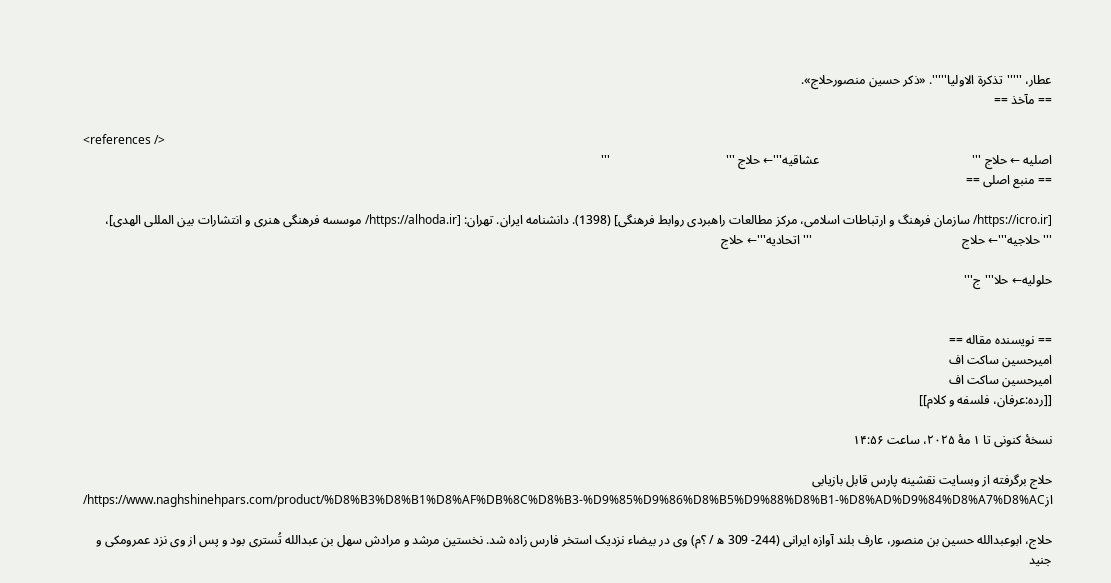عطار، '''''تذكرة الاوليا'''''. «ذكر حسين منصورحلاج».
== مآخذ ==

<references />
اصليه ← حلاج '''                                                 عشاقيه'''← حلاج '''                                     '''
== منبع اصلی ==

[https://icro.ir/ سازمان فرهنگ و ارتباطات اسلامی، مرکز مطالعات راهبردی روابط فرهنگی] (1398). دانشنامه ایران. تهران: [https://alhoda.ir/ موسسه فرهنگی هنری و انتشارات بین المللی الهدی]،
'''حلاجيه'''← حلاج                                                '''اتحاديه'''← حلاج

حلوليه← حلا'''ج'''


== نویسنده مقاله ==
امیرحسین ساکت اف
امیرحسین ساکت اف
[[رده:عرفان، فلسفه و کلام]]

نسخهٔ کنونی تا ۱ مهٔ ۲۰۲۵، ساعت ۱۴:۵۶

حلاج برگرفته از وبسایت نقشینه پارس قابل بازیابی ازhttps://www.naghshinehpars.com/product/%D8%B3%D8%B1%D8%AF%DB%8C%D8%B3-%D9%85%D9%86%D8%B5%D9%88%D8%B1-%D8%AD%D9%84%D8%A7%D8%AC/

حلاج، ابوعبدالله حسین بن منصور، عارف بلند آوازه ایرانی (244- 309 ه‍ / ؟م) وی در بیضاء نزدیک استخر فارس زاده شد. نخستین مرشد و مرادش سهل بن عبدالله تُستری بود و پس از وی نزد عمرومکی و جنید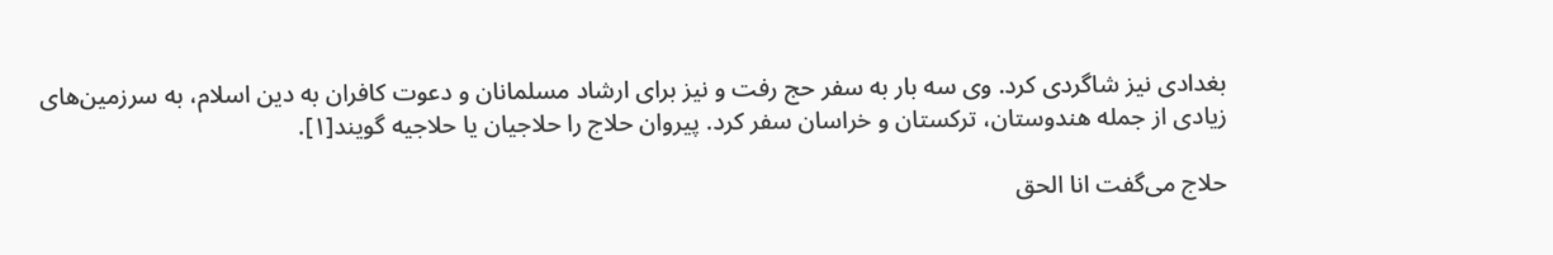بغدادی نیز شاگردی کرد. وی سه بار به سفر حج رفت و نیز برای ارشاد مسلمانان و دعوت کافران به دین اسلام، به سرزمین‌های زیادی از جمله هندوستان، ترکستان و خراسان سفر کرد. پیروان حلاج را حلاجیان یا حلاجیه گویند[۱].

حلاج می‌گفت انا الحق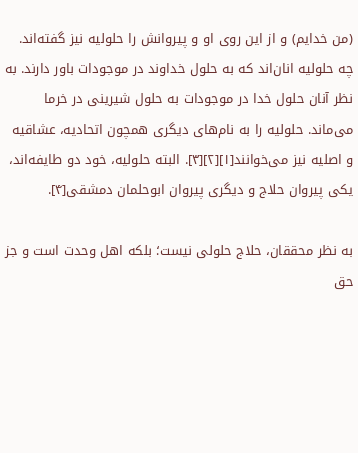(من خدایم) و از این روی او و پیروانش را حلولیه نیز گفته‌اند. چه حلولیه انان‌اند که به حلول خداوند در موجودات باور دارند. به نظر آنان حلول خدا در موجودات به حلول شیرینی در خرما می‌ماند. حلولیه را به نام‌های دیگری همچون اتحادیه، عشاقیه و اصلیه نیز می‌خوانند[۱][۲][۳]. البته حلولیه، خود دو طایفه‌اند، یکی پیروان حلاج و دیگری پیروان ابوحلمان دمشقی[۴].

به نظر محققان، حلاج حلولی نیست؛ بلکه اهل وحدت است و جز حق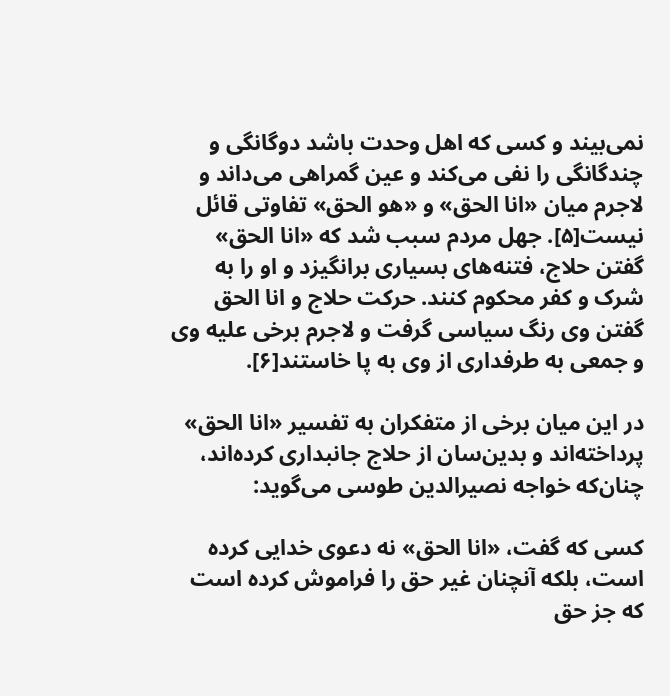نمی‌بیند و کسی که اهل وحدت باشد دوگانگی و چندگانگی را نفی می‌کند و عین گمراهی می‌داند و لاجرم میان «انا الحق» و «هو الحق» تفاوتی قائل نیست[۵]. جهل مردم سبب شد که «انا الحق» گفتن حلاج، فتنه‌های بسیاری برانگیزد و او را به شرک و کفر محکوم کنند. حرکت حلاج و انا الحق گفتن وی رنگ سیاسی گرفت و لاجرم برخی علیه وی و جمعی به طرفداری از وی به پا خاستند[۶].

در این میان برخی از متفکران به تفسیر «انا الحق» پرداخته‌اند و بدین‌سان از حلاج جانبداری کرده‌اند، چنان‌که خواجه نصیرالدین طوسی می‌گوید:

کسی که گفت، «انا الحق» نه دعوی خدایی کرده است، بلکه آنچنان غیر حق را فراموش کرده است که جز حق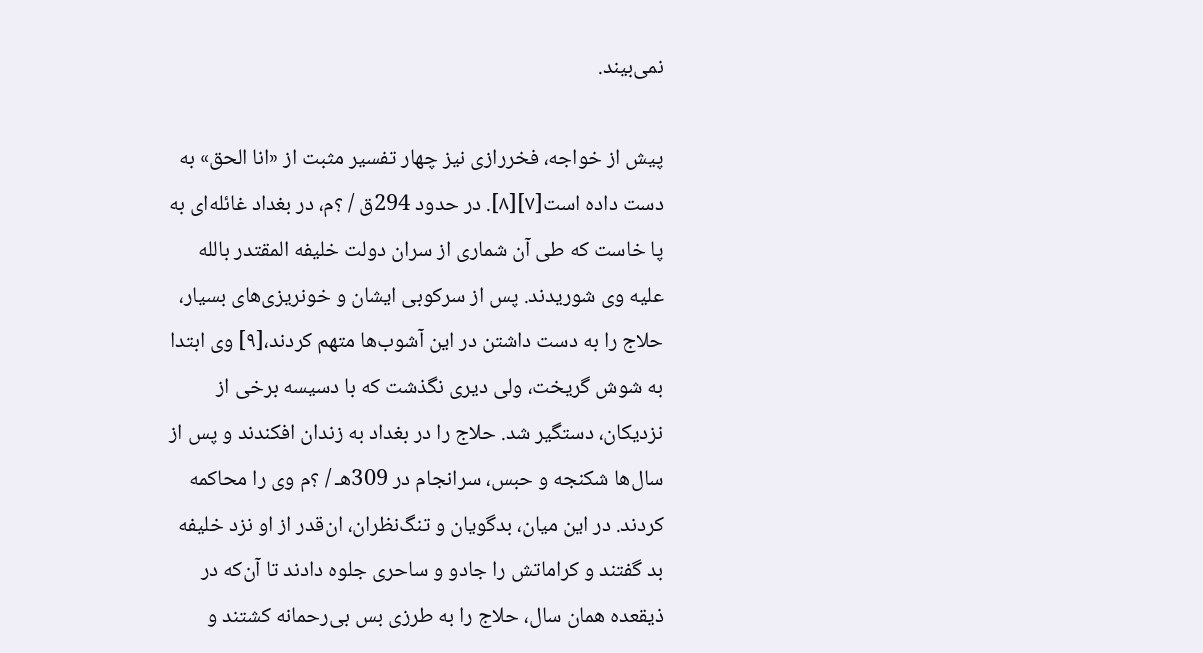نمی‌بیند.

پیش از خواجه، فخررازی نیز چهار تفسیر مثبت از «انا الحق» به دست داده است[۷][۸]. در حدود 294ق / ؟م، در بغداد غائله‌ای به پا خاست که طی‌ آن شماری از سران دولت خلیفه المقتدر بالله علیه وی شوریدند. پس از سرکوبی ایشان و خونریزی‌های بسیار، حلاج را به دست داشتن در این آشوب‌ها متهم کردند،[۹] وی ابتدا به شوش گریخت، ولی دیری نگذشت که با دسیسه برخی از نزدیکان، دستگیر شد. حلاج را در بغداد به زندان افکندند و پس از سال‌ها شکنجه و حبس، سرانجام در 309هـ / ؟م وی را محاکمه کردند. در این میان، بدگویان و تنگ‌نظران، ان‌قدر از او نزد خلیفه بد گفتند و کراماتش را جادو و ساحری جلوه دادند تا آن‌که در ذیقعده همان سال، حلاج را به طرزی بس بی‌رحمانه کشتند و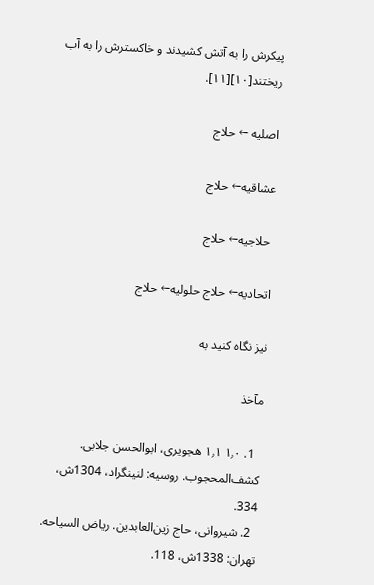پیکرش را به آتش کشیدند و خاکسترش را به آب ریختند[۱۰][۱۱].

اصلیه ← حلاج

عشاقیه← حلاج

 حلاجیه← حلاج

اتحادیه← حلاج حلولیه← حلاج

نیز نگاه کنید به

مآخذ

  1. ۱٫۰ ۱٫۱ هجویری، ابوالحسن جلابی. کشف‌المحجوب. روسیه: لنینگراد، 1304ش، 334.
  2. شیروانی، حاج زین‌العابدین. ریاض السیاحه. تهران: 1338ش، 118.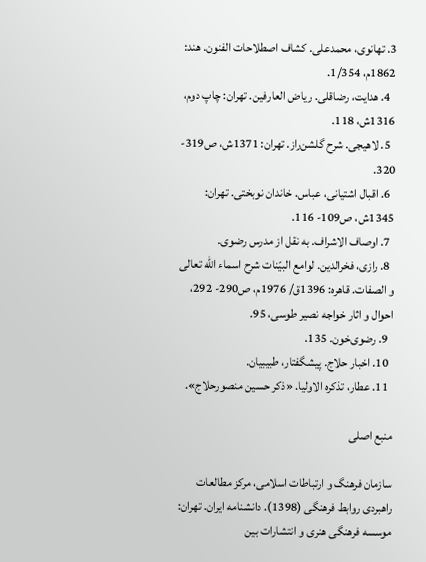3. تهانوی، محمدعلی. کشاف اصطلاحات الفنون. هند: 1862م، 1/354.
  4. هدایت، رضاقلی. ریاض العارفین. تهران: چاپ دوم، 1316ش، 118.
  5. لاهیجی. شرح گلشن‌راز. تهران: 1371ش، ص319- 320.
  6. اقبال اشتیانی، عباس. خاندان نوبختی. تهران: 1345ش، ص109- 116.
  7. اوصاف الاشراف. به نقل از مدرس رضوی.
  8. رازی، فخرالدین. لوامع البیّنات شرح اسماء الله تعالی و الصفات. قاهره: 1396ق/ 1976م، ص290- 292، احوال و اثار خواجه نصیر طوسی، 95.
  9. رضوی‌خون. 135.
  10. اخبار حلاج. پیشگفتار، طبیبیان.
  11. عطار، تذکره الاولیا. «ذکر حسین منصورحلاج».

منبع اصلی

سازمان فرهنگ و ارتباطات اسلامی، مرکز مطالعات راهبردی روابط فرهنگی (1398). دانشنامه ایران. تهران: موسسه فرهنگی هنری و انتشارات بین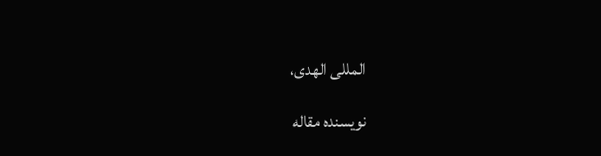المللی الهدی،

نویسنده مقاله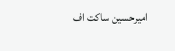امیرحسین ساکت اف